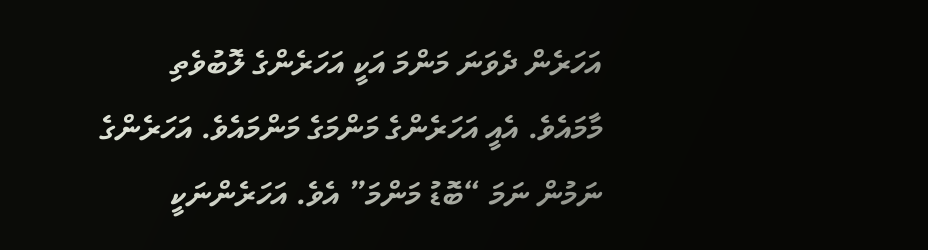އަހަރެން ދެވަނަ މަންމަ އަކީ އަހަރެންގެ ލޮބުވެތި މާމައެވެ. އެއީ އަހަރެންގެ މަންމަގެ މަންމައެވެ. އަހަރެންގެ ނަމުން ނަމަ “ބޮޑު މަންމަ” އެވެ. އަހަރެންނަކީ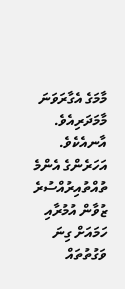މާމަގެ އެގާރަވަނަ މާމަދަރިއެވެ.
އާނއެކެވެ. އަހަރެންގެ އެންމެ ތުއްތުއިރުއްސުރެ ޒުވާން އުމުރާއި ހަމައަށް ގިނަ ވަގުތުތައް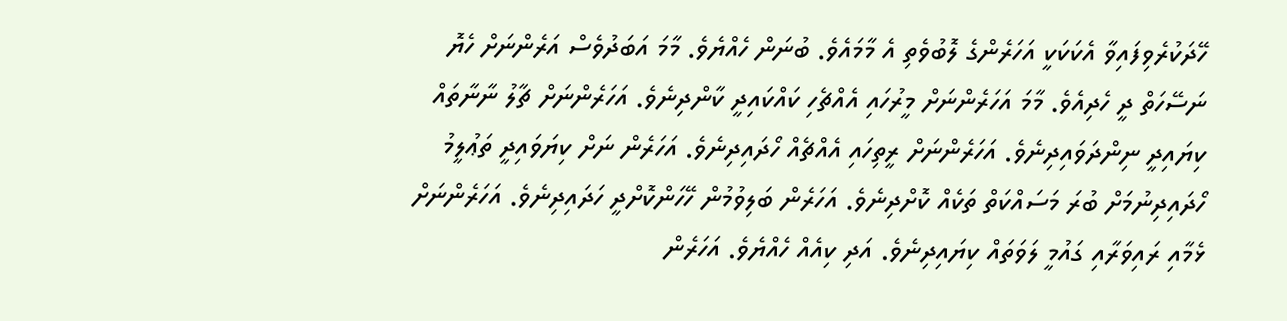ހޭދަކުރެވިފައިވާ އެކަކަކީ އަހަރެންގެ ލޮބުވެތި އެ މާމައެވެ. ބުނަން ހެއްޔެވެ. މާމަ އަބަދުވެސް އަރެންނަށް ހެޔޮ ނަސޭހަތް ދީ ހެދިއެވެ. މާމަ އަހަރެންނަށް މީރުހައި އެއްޗެހި ކައްކައިދީ ކާންދިނެވެ. އަހަރެންނަށް ޗާލު ނާނާތައް ކިޔައިދީ ނިންދަވައިދިނެވެ. އަހަރެންނަށް ރީތިހައި އެއްޗެއް ހޯދައިދިނެވެ. އަހަރެން ނަށް ކިޔަވައިދީ ތަޢުލީމު ހޯދައިދިނުމަށް ބުރަ މަސައްކަތް ތަކެއް ކޮށްދިނެވެ. އަހަރެން ބަލިވުމުން ހޭހަންކޮށްދީ ހަދައިދިނެވެ. އަހަރެންނަށް ޅެމާއި ރައިވަރާއި ގައުމީ ލަވަތައް ކިޔައިދިނެވެ. އަދި ކިއެއް ހެއްޔެވެ. އަހަރެން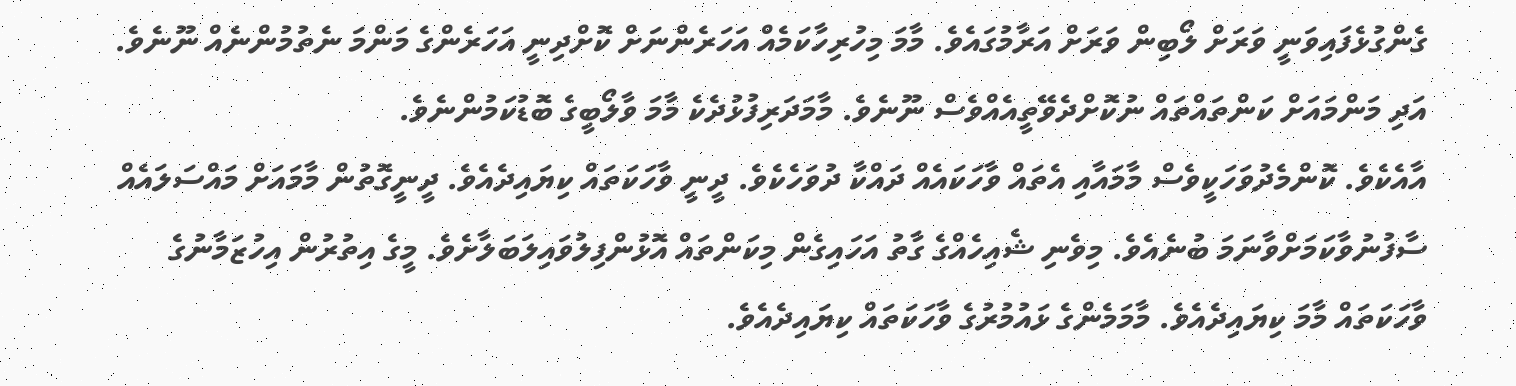ގެންގުޅެފައިވަނީ ވަރަށް ލޯބިން ވަރަށް އަރާމުގައެވެ. މާމަ މިހުރިހާކަމެއް އަހަރެންނަށް ކޮށްދިނީ އަހަރެންގެ މަންމަ ނެތުމުންނެއް ނޫނެވެ. އަދި މަންމައަށް ކަންތައްތައް ނުކޮށްދެވޭތީއެއްވެސް ނޫނެވެ. މާމަދަރިފުޅުދެކެ މާމަ ވާލޯބީގެ ބޮޑުކަމުންނެވެ.
އާއެކެވެ. ކޮންމެދުވަހަކީވެސް މާމައާއި އެތައް ވާހަކައެއް ދައްކާ ދުވަހެކެވެ. ދީނީ ވާހަކަތައް ކިޔައިދެއެވެ. ދީނީގޮތުން މާމައަށް މައްސަލައެއް ސާފުނުވާކަމަށްވާނަމަ ބުނެއެވެ. މިވެނި ޝެއިހެއްގެ ގާތު އަހައިގެން މިކަންތައް އޮޅުންފިލުވައިލަބަލާށެވެ. މީގެ އިތުރުން އިހުޒަމާނުގެ ވާހަކަތައް މާމަ ކިޔައިދެއެވެ. މާމަމެންގެ ޅައުމުރުގެ ވާހަކަތައް ކިޔައިދެއެވެ.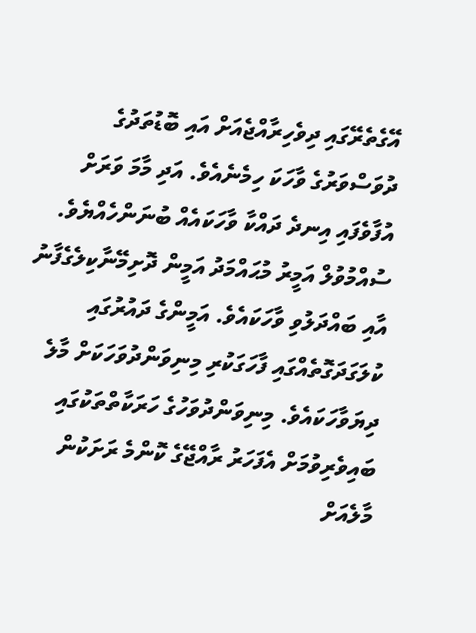އޭގެތެރޭގައި ދިވެހިރާއްޖެއަށް އައި ބޮޑުތަދުގެ ދުވަސްވަރުގެ ވާހަކަ ހިމެނެއެވެ. އަދި މާމަ ވަރަށް އުފާވެފައި އިނދެ ދައްކާ ވާހަކައެއް ބުނަންހެއްޔެވެ. ސުއްމުވުލް އަމީރު މުޙައްމަދު އަމީން ދޮށިމޭނާކިލެގެފާނު އާއި ބައްދަލުވި ވާހަކައެވެ. އަމީންގެ ދައުރުގައި ކުލަގަދަގޮތެއްގައި ފާހަގަކުރި މިނިވަންދުވަހަކަށް މާލެ ދިޔަވާހަކައެވެ. މިނިވަންދުވަހުގެ ހަރަކާތްތަކުގައި ބައިވެރިވުމަށް އެފަހަރު ރާއްޖޭގެ ކޮންމެ ރަށަކުން މާލެއަށް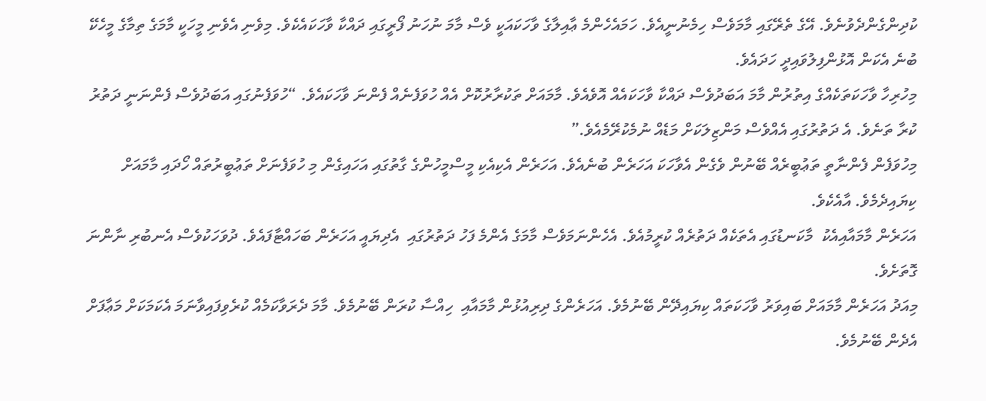ކުދިންގެންދެވުނެވެ. އޭގެ ތެރޭގައި މާމަވެސް ހިމެނުނީއެވެ. ހަމައެހެންމެ ޢާއިލާގެ ވާހަކައަކީ ވެސް މާމަ ނުހަނު ފޯރީގައި ދައްކާ ވާހަކައެކެވެ. މިވެނި އެވެނި މީހަކީ މާމަގެ ތިމާގެ މީހެކޭ ބުނެ އެކަން އޮޅުންފިލުވައިދީ ހަދައެވެ.
މިހުރިހާ ވާހަކަތަކެއްގެ އިތުރުން މާމަ އަބަދުވެސް ދައްކާ ވާހަކައެއް އޮވެއެވެ. މާމައަށް ތަކުރާރުކޮށް އެއް ހުވަފެނެއް ފެންނަ ވާހަކައެވެ. “ހުވަފެނުގައި އަބަދުވެސް ފެންނަނީ ދަތުރު ކުރާ ތަނެވެ. އެ ދަތުރުގައި އެއްވެސް މަންޒިލަކަށް މަޑެއް ނުމެކުރޭމެއެވެ.”
މިހުވަފެން ފެންނާތީ ތަޢުބީރެއް ބޭނުން ވެގެން އެވާހަކަ އަހަރެން ބުނެއެވެ. އަހަރެން އެކިއެކި މީސްމީހުންގެ ގާތުގައި އަހައިގެން މި ހުވަފެނަށް ތަޢުބީރުތައް ހޯދައި މާމައަށް ކިޔައިދެމެވެ. އާއެކެވެ.
އަހަރެން މާމައާއިއެކު  މާކަނޑުގައި އެތަކެއް ދަތުރެއް ކުރީމުއެވެ. އެހެންނަމަވެސް މާމަގެ އެންމެ ފަހު ދަތުރުގައި  އެދިޔައީ އަހަރެން ބަހައްޓާފައެވެ. ދުވަހަކުވެސް އެނބުރި ނާންނަ ގޮތަށެވެ.
މިއަދު އަހަރެން މާމައަށް ބައިވަރު ވާހަކަތައް ކިޔައިދޭން ބޭނުމެވެ. އަހަރެންގެ ދިރިއުޅުން މާމައާއި  ހިއްސާ ކުރަން ބޭނުމެވެ. މާމަ ދެރަވާކަމެއް ކުރެވިފައިވާނަމަ އެކަމަކަށް މަޢާފަށް އެދެން ބޭނުމެވެ.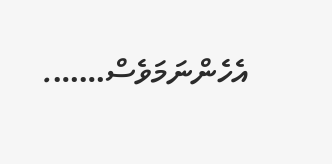އެހެންނަމަވެސް…….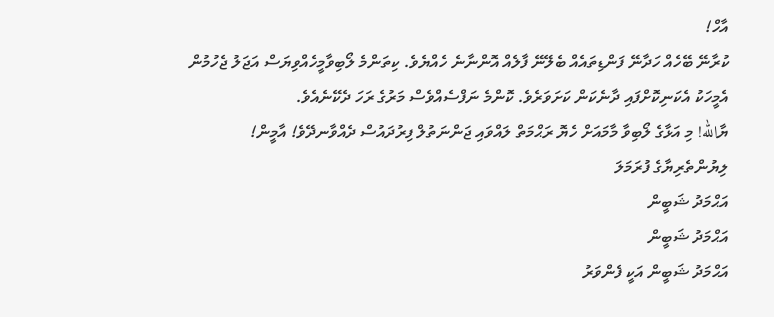އާހް!
ކުރާނޭ ބޭހެއް ހަދާނޭ ފަންޑިތައެއް ބެލޭނޭ ފާލެއް އޮންނާނެ ހެއްޔެވެ. ކިތަންމެ ލޯބިވާމީހެއްވިޔަސް އަޖަލު ޖެހުމުން އެމީހަކު އެކަނިކޮށްފައި ދާނެކަން ކަށަވަރެވެ. ކޮންމެ ނަފްސެއްވެސް މަރުގެ ރަހަ ދެކޭނެއެވެ.
ޔާالله! މި އަޅާގެ ލޯބިވާ މާމައަށް ހެޔޮ ރަޙްމަތް ލައްވައި ޖަންނަތުލް ފިރުދައުސް ދެއްވާނދޭވެ! އާމީން!
ލިޔުންތެރިޔާގެ ފުރަމަލަ
އަޙްމަދު ޝަބީން
އަޙްމަދު ޝަބީން
އަޙްމަދު ޝަބީން އަކީ ފެންވަރު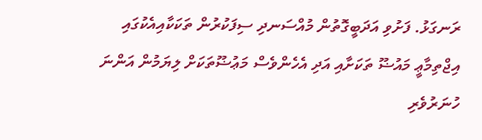ރަނގަޅު. ފަށުވި އަދަބީގޮތުން މުއްސަނދި ސިފަކުރުން ތަކަކާއިއެކުގައި އިޖްތިމާޢީ މައުޟޫ ތަކަށާއި އަދި އެހެންވެސް މަޢުޟޫތަކަށް ލިޔަމުން އަންނަ ހުނަރުވެރި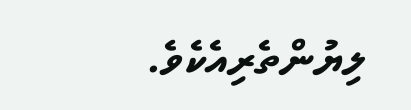ލިޔުންތެރިއެކެވެ.